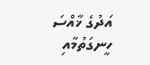އަދުގެ ޚާއްސަ
ހީނގަތުމާއި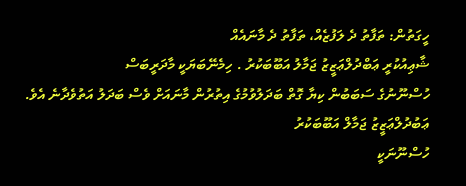ހީގަތުން: ތަފާތު ދެ ލަފުޒެއް، ތަފާތު ދެ މާނައެއް
ޝާޢިއުކުރީ ޢަބްދުލްޢަޒީޒު ޖަމާލު އަބޫބަކުރު . ހިމެނޭބަޔަކީ މާދަރީބަސް
ހުސްނޫނުގެ ސަބަބުން ކިޔާ ގޮތް ބަދަލުވުމުގެ އިތުރުން މާނައަށް ވެސް ބަދަލު އަތުވެދާނެ އެވެ.
ޢަބުދުލްޢަޒީޒު ޖަމާލް އަބޫބަކުރު
ހުސްނޫނަކީ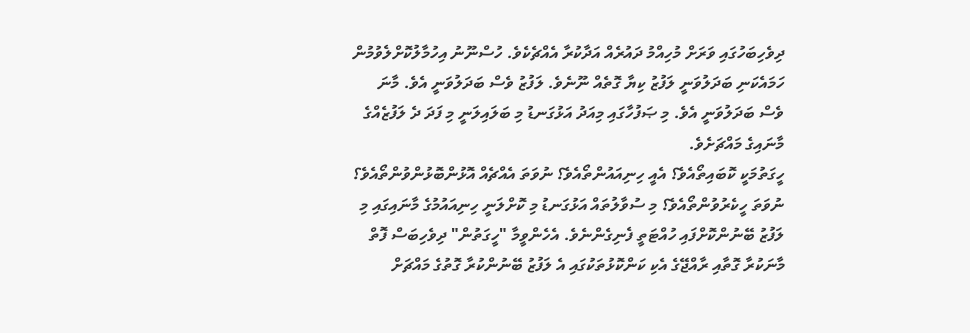ދިވެހިބަހުގައި ވަރަށް މުހިއްމު ދައުރެއް އަދާކުރާ އެއްޗެކެވެ. ހުސްނޫނު އިހުމާލުކޮށްލެވުމުން ހަމައެކަނި ބަދަލުވަނީ ލަފުޒު ކިޔާ ގޮތެއް ނޫނެވެ. ލަފުޒު ވެސް ބަދަލުވަނީ އެވެ. މާނަ ވެސް ބަދަލުވަނީ އެވެ. މި ޞަފުހާގައި މިއަދު އަޅުގަނޑު މި ބަލައިލަނީ މި ފަދަ ދެ ލަފުޒެއްގެ މާނައިގެ މައްޗަށެވެ.
ހީގަތުމަކީ ކޮބައިތޯއެވެ؟ އެއީ ހިނިއައުންތޯއެވެ؟ ނުވަތަ އެއްޗެއް އޮޅުންބޮޅުންވުންތޯއެވެ؟ ނުވަތަ ހީކެރުވުންތޯއެވެ؟ މި ސުވާލުތައް އަޅުގަނޑު މި ކޮށްލަނީ ހިނިއައުމުގެ މާނައިގައި މި ލަފުޒު ބޭނުންކޮށްފައި ހުއްޓަތީ ފެނިގެންނެވެ. އެހެންވީމާ "ހީގަތުން" ދިވެހިބަސް ފޮތް މާނަކުރާ ގޮތާއި ރާއްޖޭގެ އެކި ކަންކޮޅުތަކުގައި އެ ލަފުޒު ބޭނުންކުރާ ގޮތުގެ މައްޗަށް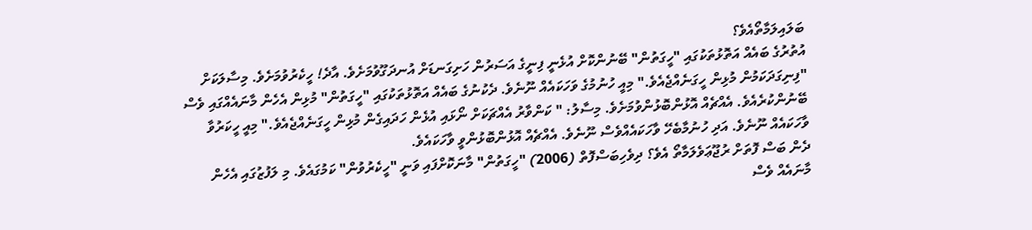ބަލައިލަމާތޯއެވެ؟
އުތުރުގެ ބައެއް އަތޮޅުތަކުގައި "ހީގަތުން" ބޭނުންކޮށް އުޅެނީ ފިނީގެ އަސަރުން ހަށިގަނޑަށް އުނދަގޫވުމަށެވެ. އާދެ! ހީކެރުވުމަށެވެ. މިސާލަކަށް "ފިނިގަދަކަމުން މުޅިން ހީގަނެއްޖެއެވެ." މިއީ ހުނުމުގެ ވަހަކައެއް ނޫނެވެ. ދެކުނުގެ ބައެއް އަތޮޅުތަކުގައި "ހީގަތުން" މުޅިން އެހެން މާނައެއްގައި ވެސް ބޭނުންކުރެއެވެ. އެއްޗެއް އޮޅުންބޮޅުންވުމަށެވެ. މިސާލު: " ކަންވާރު އެއްޗަކަށް ނޯޅައި އުޅެން ހަދައިގެން މުޅިން ހީގަނެއްޖެއެވެ." މިއީ ހީކަރުވާ ވާހަކައެއް ނޫނެވެ. އަދި ހުނުމާބެހޭ ވާހަކައެއްވެސް ނޫނެވެ. އެއްޗެއް އޮޅުންބޮޅުންވީ ވާހަކައެވެ.
ދެން ބަސް ފޮތަށް ރުޖޫޢަވެލަމާތޯ އެވެ؟ ދިވެހިބަސްފޮތް (2006) "ހީގަތުން" މާނަކޮށްފައި ވަނީ "ހީކެރުވުން" ކަމުގައެވެ. މި ލަފުޒުގައި އެހެން މާނައެއް ވެސް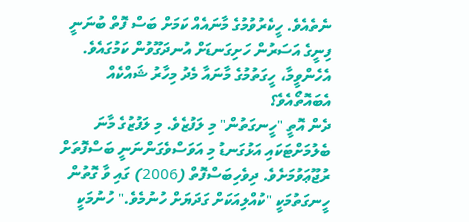ނެތެއެވެ. ހީކެރުވުމުގެ މާނައެއް ކަމަށް ބަސް ފޮތް ބުނަނީ ފިނީގެ އަސަރުން ހަށިގަނޑަށް އުނދަގޫވުން ކަމުގައެވެ. އެހެންވީމާ، ހީގަތުމުގެ މާނައާ މެދު މިހާރު ޝައްކެއް  އެބައޮތޯއެވެ؟
ދެން އޮތީ "ހީނގަތުން" މި ލަފުޒެވެ. މި ލަފުޒުގެ މާނަ ބެލުމަށްޓަކައި އަޅުގަނޑު މި އަވަސްވެގަންނަނީ ބަސްފޮތަށް ރުޖޫޢަވުމަށެވެ. ދިވެހިބަސްފޮތް (2006) ގައި ވާ ގޮތުން ހީނގަތުމަކީ "ކުއްލިއަކަށް ގަދަޔަށް ހުނުމެވެ." ހުނުމަކީ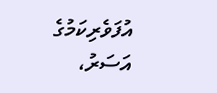އުފަވެރިކަމުގެ އަސަރު،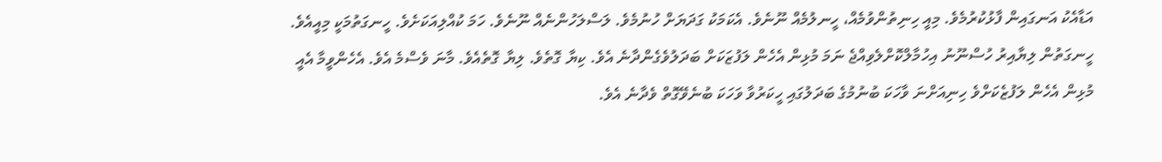އަޑާއެކު އަނގައިން ފާޅުކުރުމެވެ. މިއީ ހިނިތުންވުމެއް، ހީނލުމެއް ނޫނެވެ. އެކަމަކު ގަދަޔަށް ހުނުމެވެ. ލަސްލަހުންނެއް ނޫނެވެ. ހަމަ ކުއްލިއަކަށެވެ. ހީނގަތުމަކީ މިއީއެވެ.
ހީނގަތުން ލިޔާއިރު ހުސްނޫނު އިހުމާލްކޮށްލެވިއްޖެ ނަމަ މުޅިން އެހެން ލަފުޒަކަށް ބަދަލުވެގެންދާނެ އެވެ. ކިޔާ ގޮތެވެ. ލިޔާ ގޮތެއެވެ. މާނަ ވެސްމެ އެވެ. އެހެންވީމާ އެއީ މުޅިން އެހެން ލަފުޒެކަށްވެ ހިނިއަށްނަ ވާހަކަ ބުނުމުގެ ބަދަލުގައި ހީކަރުވާ ވަހަކަ ބުނެވޭގޮތް ވެދާނެ އެވެ.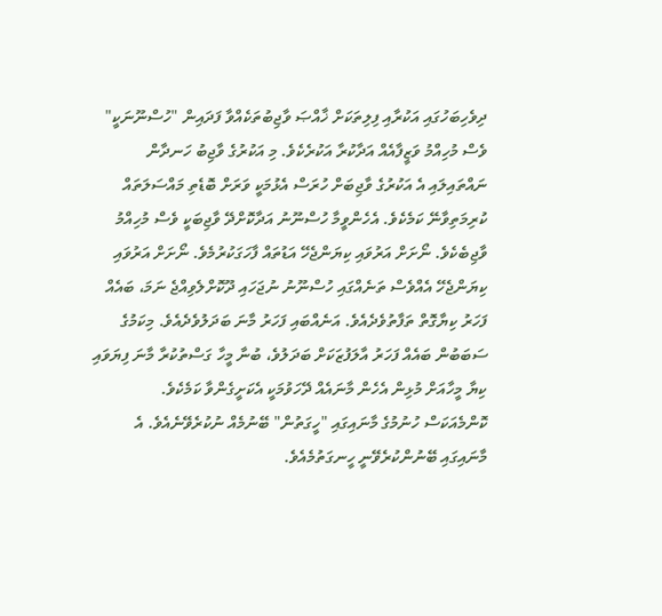ދިވެހިބަހުގައި އަކުރާއި ފިލިތަކަށް ޚާއްޞަ ވާޖިބުތަކެއްވާ ފަދައިން "ހުސްނޫނަކީ" ވެސް މުހިއްމު ވަޒީފާއެއް އަދާކުރާ އަކުރެކެވެ. މި އަކުރުގެ ވާޖިބު ހަނދާން ނައްތައިލައި އެ އަކުރުގެ ވާޖިބަށް ހުރަސް އެޅުމަކީ ވަރަށް ބޮޑެތި މައްސަލަތައް ކުރިމަތިވާނޭ ކަމެކެވެ. އެހެންވީމާ ހުސްނޫނު އަދާކޮށްދޭ ވާޖިބަކީ ވެސް މުހިއްމު ވާޖިބެކެވެ. ނޯށަށް އަރުވައި ކިޔަންޖެހޭ އަޑުތައް ފާހަގަކުރުމެވެ. ނޯށަށް އަރުވައި ކިޔަންޖެހޭ އެއްވެސް ތަނެއްގައި ހުސްނޫނު ނުޖަހައި ދޫކޮށްލެވިއްޖެ ނަމަ، ބައެއް ފަހަރު ކިޔާގޮތް ތަފާތުވެދެއެވެ. އަނެއްބައި ފަހަރު މާނަ ބަދަލުވެދެއެވެ. މިކަމުގެ ސަބަބުން ބައެއް ފަހަރު އާލަފުޒަކަށް ބަދަލުވެ، ބުނާ މީހާ ގަސްތުކުރާ މާނަ ފިޔަވައި ކިޔާ މީހާއަށް މުޅިން އެހެން މާނައެއް ދޭހަވުމަކީ އެކަށީގެންވާ ކަމެކެވެ.
ކޮންމެއަކަސް ހުނުމުގެ މާނައިގައި "ހީގަތުން" ބޭނުމެއް ނުކުރެވޭނެއެވެ. އެ މާނައިގައި ބޭނުންކުރެވޭނީ ހީނގަތުމެއެވެ.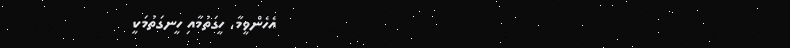އެހެންވީމާ، ހީގަތުމާއި ހީނގަތުމަކީ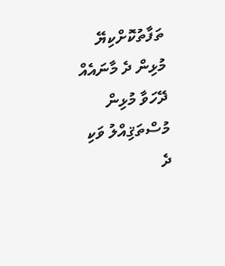ތަފާތުކޮށްކިޔޭ މުޅިން ދެ މާނައެއް ދޭހަވާ މުޅިން މުސްތަޤިއްލު ވަކި ދެ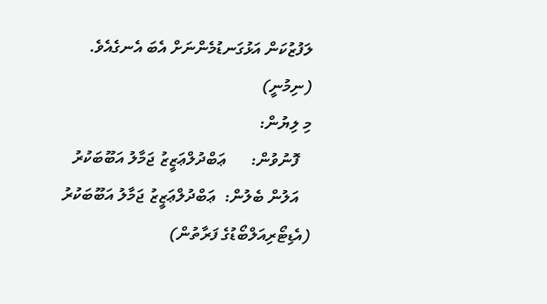ލަފުޒުކަން އަޅުގަނޑުމެންނަށް އެބަ އެނގެއެވެ.
(ނިމުނީ)
މި ލިޔުން:
   ފޮނުވުން:      ޢަބްދުލްޢަޒީޒު ޖަމާލު އަބޫބަކުރު
   އަލުން ބެލުން:  ޢަބްދުލްޢަޒީޒު ޖަމާލު އަބޫބަކުރު (އެޑިޓޯރިއަލްބޯޑުގެ ފަރާތުން)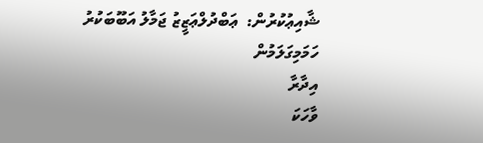ޝާއިޢުކުރުން:  ޢަބްދުލްޢަޒީޒު ޖަމާލު އަބޫބަކުރު
ހަމަމިގަލަމުން
އިދާރާ
ވާހަކަ